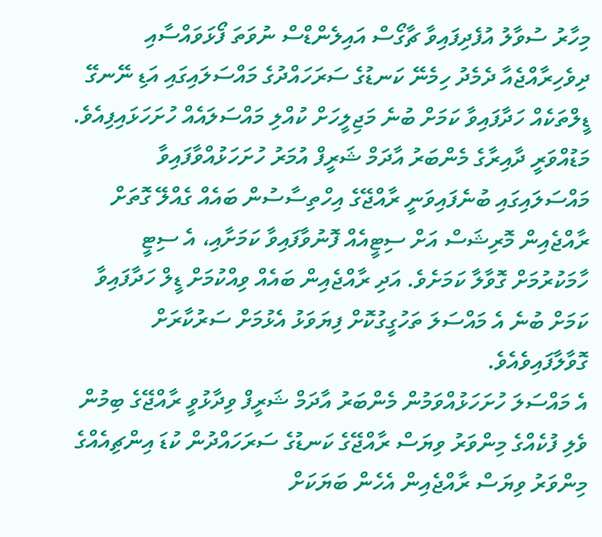މިހާރު ސުވާލު އުފެދިފައިވާ ޗާގޯސް އައިލެންޑްސް ނުވަތަ ފޯޅަވައްސާއި ދިވެހިރާއްޖެއާ ދެމެދު ހިމެނޭ ކަނޑުގެ ސަރަހައްދުގެ މައްސަލައިގައި އަޑި ނޭނގޭ ޑީލްތަކެއް ހަދާފައިވާ ކަމަށް ބުނެ މަޖިލީހަށް ކުއްލި މައްސަލައެއް ހުށަހަޅައިފިއެވެ.
މަޑުއްވަރީ ދާއިރާގެ މެންބަރު އާދަމް ޝަރީފް އުމަރު ހުށަހަޅުއްވާފައިވާ މައްސަލައިގައި ބުނެފައިވަނީ ރާއްޖޭގެ އިހްތިސާސުން ބައެއް ގެއްލޭ ގޮތަށް ރާއްޖެއިން މޮރިޝަސް އަށް ސިޓީއެއް ފޮނުވާފައިވާ ކަމަށާއި، އެ ސިޓީ ހާމަކުރުމަށް ގޮވާލާ ކަމަށެވެ. އަދި ރާއްޖެއިން ބައެއް ވިއްކުމަށް ޑީލް ހަދާފައިވާ ކަމަށް ބުނެ އެ މައްސަލަ ތަހުގީގުކޮށް ފިޔަވަޅު އެޅުމަށް ސަރުކާރަށް ގޮވާލާފައިވެއެވެ.
އެ މައްސަލަ ހުށަހަޅުއްވަމުން މެންބަރު އާދަމް ޝަރީފް ވިދާޅުވީ ރާއްޖޭގެ ބިމުން ވެލި ފުކެއްގެ މިންވަރު ވިޔަސް ރާއްޖޭގެ ކަނޑުގެ ސަރަހައްދުން ކުޑަ އިންޗިއެއްގެ މިންވަރު ވިޔަސް ރާއްޖެއިން އެހެން ބަޔަކަށް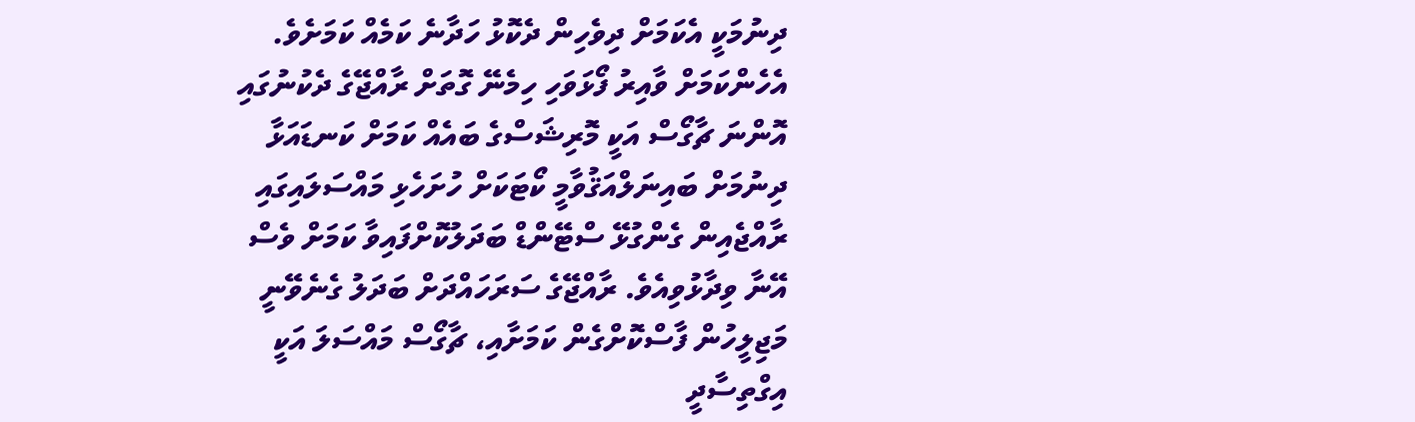ދިނުމަކީ އެކަމަށް ދިވެހިން ދެކޮޅު ހަދާނެ ކަމެއް ކަމަށެވެ. އެހެންކަމަށް ވާއިރު ފޯޅަވަހި ހިމެނޭ ގޮތަށް ރާއްޖޭގެ ދެކުނުގައި އޮންނަ ޗާގޯސް އަކީ މޮރިޝަސްގެ ބައެއް ކަމަށް ކަނޑައަޅާ ދިނުމަށް ބައިނަލްއަޤުވާމީ ކޯޓަކަށް ހުށަހެޅި މައްސަލައިގައި ރާއްޖެއިން ގެންގުޅޭ ސްޓޭންޑް ބަދަލުކޮށްފައިވާ ކަމަށް ވެސް އޭނާ ވިދާޅުވިއެވެ. ރާއްޖޭގެ ސަރަހައްދަށް ބަދަލު ގެނެވޭނީ މަޖިލީހުން ފާސްކޮށްގެން ކަމަށާއި، ޗާގޯސް މައްސަލަ އަކީ އިގްތިސާދީ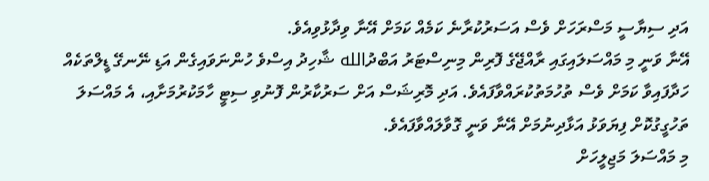އަދި ސިޔާސީ މަސްރަހަށް ވެސް އަސަރުކުރާނެ ކަމެއް ކަމަށް އޭނާ ވިދާޅުވިއެވެ.
އޭނާ ވަނީ މި މައްސަލައިގައި ރާއްޖޭގެ ފޮރިން މިނިސްޓަރު އަބްދުالله ޝާހިދު އިސްވެ ހުންނަވައިގެން އަޑި ނޭނގޭ ޑީލްތަކެއް ހަދާފައިވާ ކަމަށް ވެސް ތުހުމަތުކުރައްވާފައެވެ. އަދި މޮރިޝަސް އަށް ސަރުކާރުން ފޮނުވި ސިޓީ ހާމަކުރުމަށާއި، އެ މައްސަލަ ތަހުގީގުކޮށް ފިޔަވަޅު އަޅާދިނުމަށް އޭނާ ވަނީ ގޮވާލައްވާފައެވެ.
މި މައްސަލަ މަޖިލީހަށް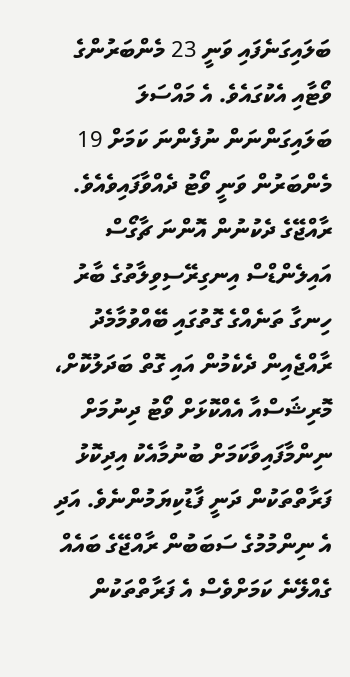ބަލައިގަނެފައި ވަނީ 23 މެންބަރުންގެ ވޯޓާއި އެކުގައެވެ. އެ މައްސަލަ ބަލައިގަންނަން ނުފެންނަ ކަމަށް 19 މެންބަރުން ވަނީ ވޯޓު ދެއްވާފައިވެއެވެ.
ރާއްޖޭގެ ދެކުނުން އޮންނަ ޗާގޯސް އައިލެންޑްސް އިނގިރޭސިވިލާތުގެ ބާރު ހިނގާ ތަނެއްގެ ގޮތުގައި ބޭއްވުމާމެދު ރާއްޖެއިން ދެކެމުން އައި ގޮތް ބަދަލުކޮށް، މޮރިޝަސްއާ އެއްކޮޅަށް ވޯޓު ދިނުމަށް ނިންމާފައިވާކަމަށް ބުނުމާއެކު އިދިކޮޅު ފަރާތްތަކުން ދަނީ ފާޑުކިޔަމުންނެވެ. އަދި އެ ނިންމުމުގެ ސަބަބުން ރާއްޖޭގެ ބައެއް ގެއްލޭނެ ކަމަށްވެސް އެ ފަރާތްތަކުން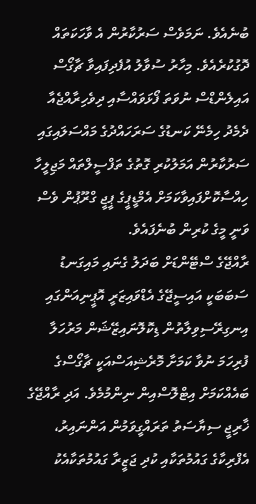ބުނެއެވެ. ނަމަވެސް ސަރުކާރުން އެ ވާހަކަތައް ދޮގުކުރެއެވެ. މިހާރު ސުވާލު އުފެދިފައިވާ ޗާގޯސް އައިލެންޑްސް ނުވަތަ ފޯޅަވައްސާއި ދިވެހިރާއްޖެއާ ދެމެދު ހިމެނޭ ކަނޑުގެ ސަރަހައްދުގެ މައްސަލައިގައި ސަރުކާރުން އަމަލުކުރި ގޮތުގެ ތަފްސީލްތައް މަޖިލީހާ ހިއްސާކޮށްފައިވާކަމަށް އެމްޑީޕީގެ ޕީޖީ ގްރޫޕުން ވެސް ވަނީ މީގެ ކުރިން ބުނެފައެވެ.
ރާއްޖޭގެ ސްޓޭންޑަށް ބަދަލު ގެނައި މައިގަނޑު ސަބަބަކީ އައިސީޖޭގެ އެޑްވައިޒަރީ އޮޕީނިއަންގައި އިނގިރޭސިވިލާތުން ޑިކޮލޮނައިޒޭޝަން މަރުހަލާ ފުރިހަމަ ނުވާ ކަމަށާ މޮރެޝިއަސްއަކީ ޗާގޯސްގެ ބައެއްކަމަށް އިޓްލޮސްއިން ނިންމުމެވެ. އަދި ރާއްޖޭގެ ޚާރިޖީ ސިޔާސަތު ތަރައްގީވަމުން އަންނައިރު، އެފްރިކާގެ ގައުމުތަކާއި ކުދި ޖަޒީރާ ގައުމުތަކާއެކު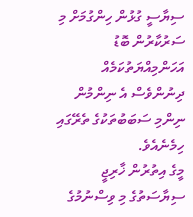ސިޔާސީ ގުޅުން ހިންގުމަށް މި ސަރުކާރުން ބޮޑު އަހަންމިއްޔަތުކަމެއް ދިނުންވެސް އެ ނިންމުން ނިންމި ސަބަބުތަކުގެ ތެރޭގައި ހިމެނެއެވެ.
މީގެ އިތުރުން ޚާރިޖީ ސިޔާސަތުގެ މި ވިސްނުމުގެ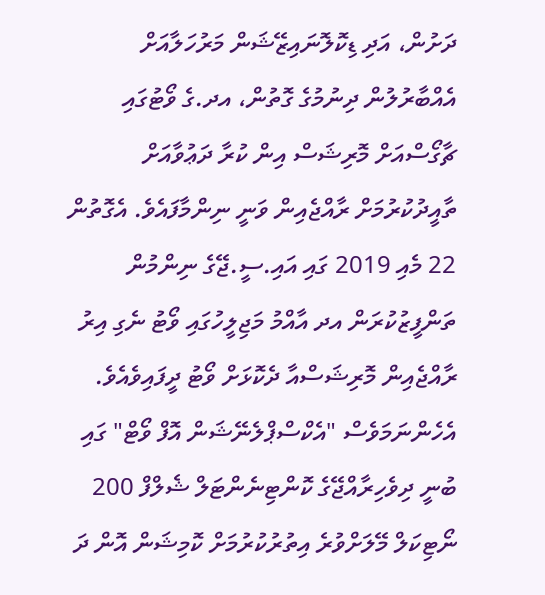ދަށުން، އަދި ޑިކޮލޮނައިޒޭޝަން މަރުހަލާއަށް އެއްބާރުލުން ދިނުމުގެ ގޮތުން، އދ.ގެ ވޯޓުގައި ޗާގޯސްއަށް މޮރިޝަސް އިން ކުރާ ދަޢުވާއަށް ތާއީދުކުރުމަށް ރާއްޖެއިން ވަނީ ނިންމާފައެވެ. އެގޮތުން 22 މެއި 2019 ގައި އައި.ސީ.ޖޭގެ ނިންމުން ތަންފީޒުކުރަން އދ އާއްމު މަޖިލީހުގައި ވޯޓު ނެގި އިރު ރާއްޖެއިން މޮރިޝަސްއާ ދެކޮޅަށް ވޯޓު ދީފައިވެއެވެ. އެހެންނަމަވެސް "އެކްސްޕްލެނޭޝަން އޮފް ވޯޓް" ގައި ބުނީ ދިވެހިރާއްޖޭގެ ކޮންޓިނެންޓަލް ޝެލްފް 200 ނޯޓިކަލް މޭލަށްވުރެ އިތުރުކުރުމަށް ކޮމިޝަން އޮން ދަ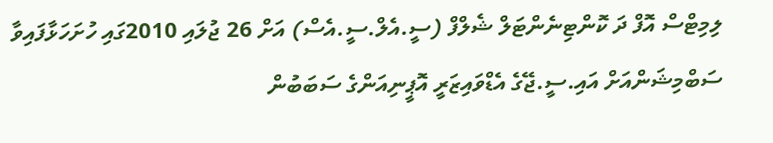ލިމިޓްސް އޮފް ދަ ކޮންޓިނެންޓަލް ޝެލްފް (ސީ.އެލް.ސީ.އެސް) އަށް 26 ޖުލައި 2010ގައި ހުށަހަޅާފައިވާ ސަބްމިޝަންއަށް އައި.ސީ.ޖޭގެ އެޑްވައިޒަރީ އޮޕީނިއަންގެ ސަބަބުން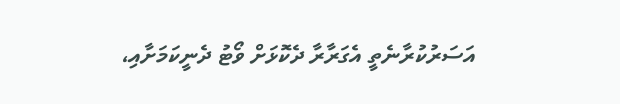އަސަރުކުރާނެތީ އެގަރާރާ ދެކޮޅަށް ވޯޓު ދެނީކަމަށާއި،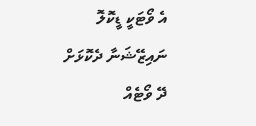އެ ވޯޓަކީ ޑީކޮލޮ ނައިޒޭޝަނާ ދެކޮޅަށް ދޭ ވޯޓެއް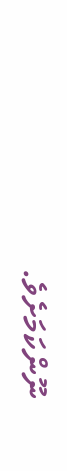ނޫންކަމަށެވެ.